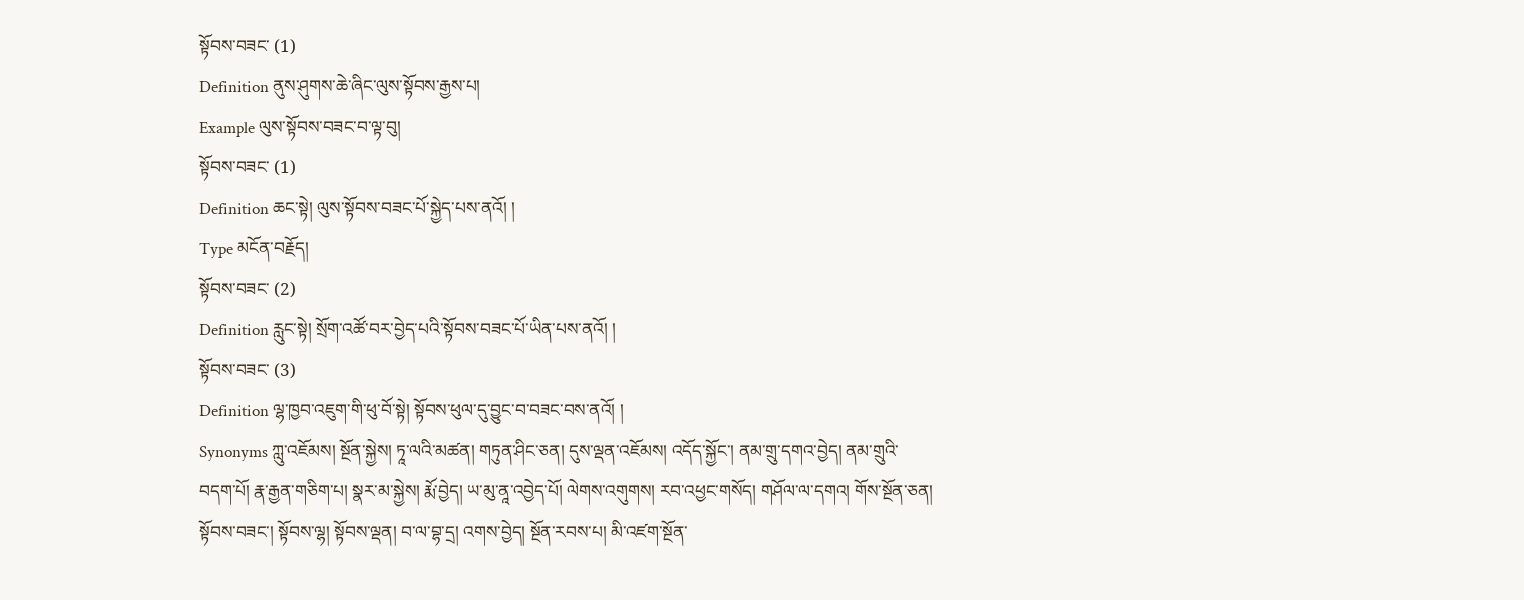སྟོབས་བཟང་ (1)
Definition ནུས་ཤུགས་ཆེ་ཞིང་ལུས་སྟོབས་རྒྱས་པ།
Example ལུས་སྟོབས་བཟང་བ་ལྟ་བུ།
སྟོབས་བཟང་ (1)
Definition ཆང་སྟེ། ལུས་སྟོབས་བཟང་པོ་སྐྱེད་པས་ནའོ། །
Type མངོན་བརྗོད།
སྟོབས་བཟང་ (2)
Definition རླུང་སྟེ། སྲོག་འཚོ་བར་བྱེད་པའི་སྟོབས་བཟང་པོ་ཡིན་པས་ནའོ། །
སྟོབས་བཟང་ (3)
Definition ལྷ་ཁྱབ་འཇུག་གི་ཕུ་བོ་སྟེ། སྟོབས་ཕུལ་དུ་བྱུང་བ་བཟང་བས་ནའོ། །
Synonyms ཀླུ་འཇོམས། སྔོན་སྐྱེས། ཏཱ་ལའི་མཚན། གཏུན་ཤིང་ཅན། དུས་ལྡན་འཇོམས། འདོད་སྐྱོང་། ནམ་གྲུ་དགའ་བྱེད། ནམ་གྲུའི་བདག་པོ། རྣ་རྒྱན་གཅིག་པ། སྣར་མ་སྐྱེས། རྨོ་བྱེད། ཡ་མུ་ནཱ་འབྱེད་པོ། ལེགས་འགུགས། རབ་འཕྱང་གསོད། གཤོལ་ལ་དགའ། གོས་སྔོན་ཅན། སྟོབས་བཟང་། སྟོབས་ལྷ། སྟོབས་ལྡན། བ་ལ་བྷ་དྲ། འགས་བྱེད། སྔོན་རབས་པ། མི་འཛག་སྔོན་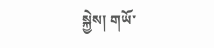སྐྱེས། གཡོ་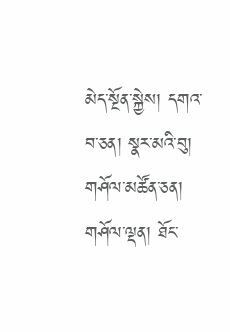མེད་སྔོན་སྐྱེས། དགའ་བ་ཅན། སྣར་མའི་བུ། གཤོལ་མཚོན་ཅན། གཤོལ་ལྡན། ཐོང་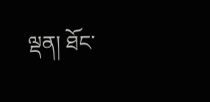ལྡན། ཐོང་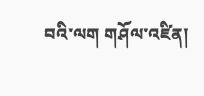བའི་ལག གཤོལ་འཛིན།